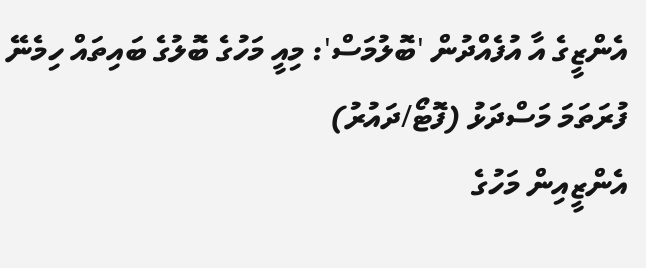އެންޒީގެ އާ އުފެއްދުން 'ބޮލުމަސް': މިއީ މަހުގެ ބޮލުގެ ބައިތައް ހިމެނޭ ފުރަތަމަ މަސްދަޅު (ފޮޓޯ/ދައުރު)
އެންޒީއިން މަހުގެ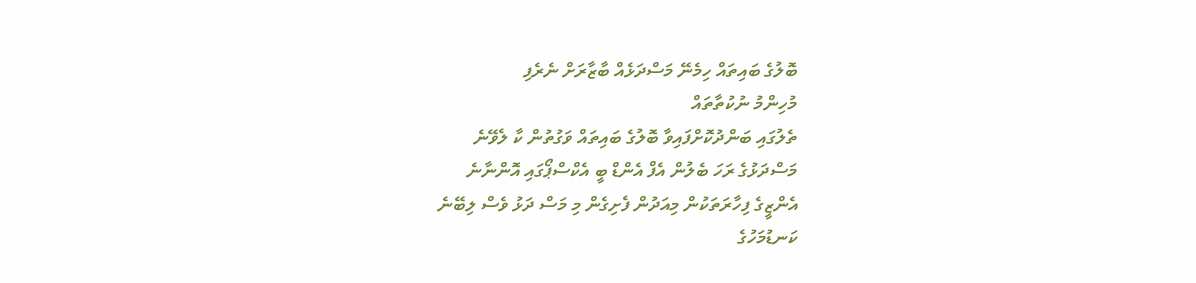ބޮލުގެ ބައިތައް ހިމެނޭ މަސްދަޅެއް ބާޒާރަށް ނެރެފި
މުހިންމު ނުކުތާތައް
ތެލުގައި ބަންދުކޮށްފައިވާ ބޮލުގެ ބައިތައް ވަގުތުން ކާ ލެވޭނެ
މަސްދަޅުގެ ރަހަ ބެލުން އެފް އެންޑް ބީ އެކްސްޕޯގައި އޮންނާނެ
އެންޒީގެ ފިހާރަތަކުން މިއަދުން ފެށިގެން މި މަސް ދަޅު ވެސް ލިބޭނެ
ކަނޑުމަހުގެ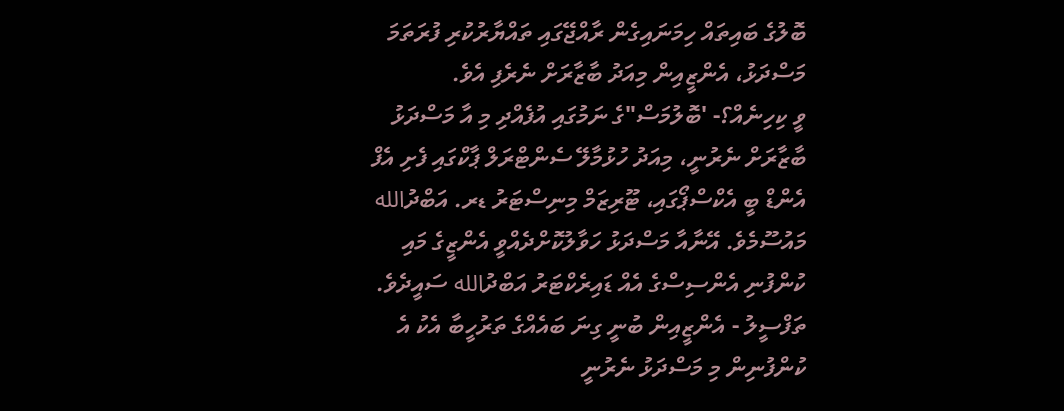ބޮލުގެ ބައިތައް ހިމަނައިގެން ރާއްޖޭގައި ތައްޔާރުކުރި ފުރަތަމަ މަސްދަޅު، އެންޒީއިން މިއަދު ބާޒާރަށް ނެރެފި އެވެ.
ވީ ކިހިނެއް؟- 'ބޮލުމަސް"ގެ ނަމުގައި އުފެއްދި މި އާ މަސްދަޅު ބާޒާރަށް ނެރުނީ، މިއަދު ހުޅުމާލޭ ސެންޓްރަލް ޕާކްގައި ފެށި އެފް އެންޑް ބީ އެކްސްޕޯގައި، ޓޫރިޒަމް މިނިސްޓަރު ޑރ. އަބްދުالله މައުސޫމެވެ. އޭނާއާ މަސްދަޅު ހަވާލުކޮށްދެއްވީ އެންޒީގެ މައި ކުންފުނި އެންސިސްގެ އެއް ޑައިރެކްޓަރު އަބްދުالله ސައީދެވެ.
ތަފްސީލު - އެންޒީއިން ބުނީ ގިނަ ބައެއްގެ ތަރުހީބާ އެކު އެ ކުންފުނިން މި މަސްދަޅު ނެރުނީ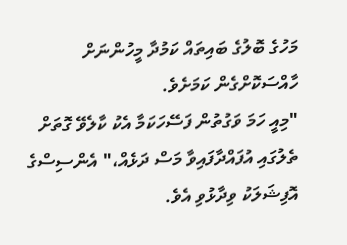މަހުގެ ބޮލުގެ ބައިތައް ކަމުދާ މީހުންނަށް ހާއްސަކޮށްގެން ކަމަށެވެ.
"މިއީ ހަމަ ވަގުތުން ފަސޭހަކަމާ އެކު ކާލެވޭ ގޮތަށް ތެލުގައި އުފައްދާފައިވާ މަސް ދަޅެއް،" އެންސިސްގެ އޮފިޝަލަކު ވިދާޅުވި އެވެ.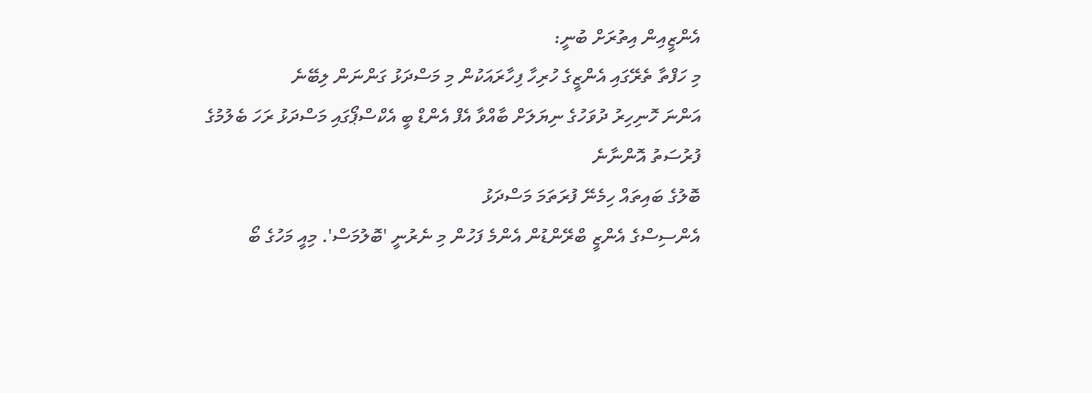އެންޒީއިން އިތުރަށް ބުނީ:
މި ހަފްތާ ތެރޭގައި އެންޒީގެ ހުރިހާ ފިހާރައަކުން މި މަސްދަޅު ގަންނަން ލިބޭނެ
އަންނަ ހޮނިހިރު ދުވަހުގެ ނިޔަލަށް ބާއްވާ އެފް އެންޑް ބީ އެކްސްޕޯގައި މަސްދަޅު ރަހަ ބެލުމުގެ ފުރުސަތު އޮންނާނެ
ބޮލުގެ ބައިތައް ހިމެނޭ ފުރަތަމަ މަސްދަޅު
އެންސިސްގެ އެންޒީ ބްރޭންޑުން އެންމެ ފަހުން މި ނެރުނީ 'ބޮލުމަސް'. މިއީ މަހުގެ ބޯ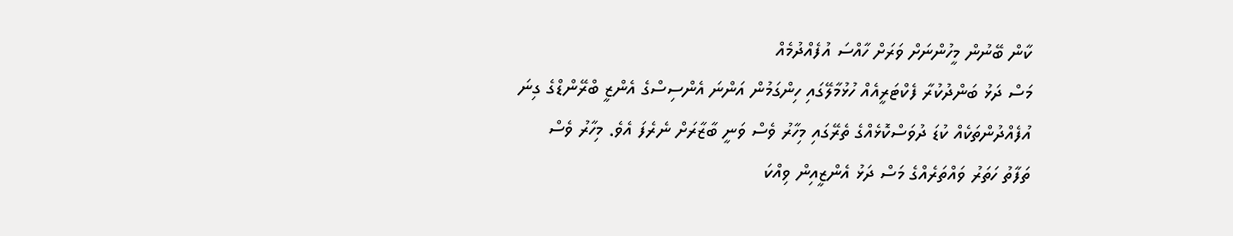ކާން ބޭނުން މީހުންނަށް ވަރަށް ހާއްސަ އުފެއްދުމެއް
މަސް ދަޅު ބަންދުކުރާ ފެކްޓަރީއެއް ހުޅުމާލޭގައި ހިންގަމުން އަންނަ އެންސިސްގެ އެންޒީ ބްރޭންޑްގެ ގިނަ އުފެއްދުންތަކެއް ކުޑަ ދުވަސްކޮޅެއްގެ ތެރޭގައި މިހާރު ވެސް ވަނީ ބާޒާރަށް ނެރެފަ އެވެ. މިހާރު ވެސް ތަފާތު ހަތަރު ވައްތަރެއްގެ މަސް ދަޅު އެންޒީއިން ވިއްކަ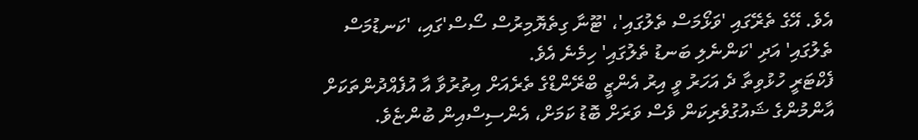އެވެ. އޭގެ ތެރޭގައި 'ވަޅޯމަސް ތެލުގައި'، 'ޓޫނާ ގިތެޔޮމިރުސް ސޯސް'ގައި، 'ކަނޑުމަސް ތެލުގައި' އަދި 'ކަންނެލި ބަނޑު ތެލުގައި' ހިމެނެ އެވެ.
ފެކްޓަރީ ހުޅުވިތާ ދެ އަހަރު ވީ އިރު އެންޒީ ބްރޭންޑްގެ ތެރެއަށް އިތުރުވާ އާ އުފެއްދުންތަކަށް އާންމުންގެ ޝައުގުވެރިކަން ވެސް ވަރަށް ބޮޑު ކަމަށް، އެންސިސްއިން ބުންޏެވެ.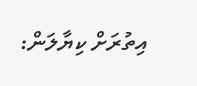އިތުރަށް ކިޔާލަން: